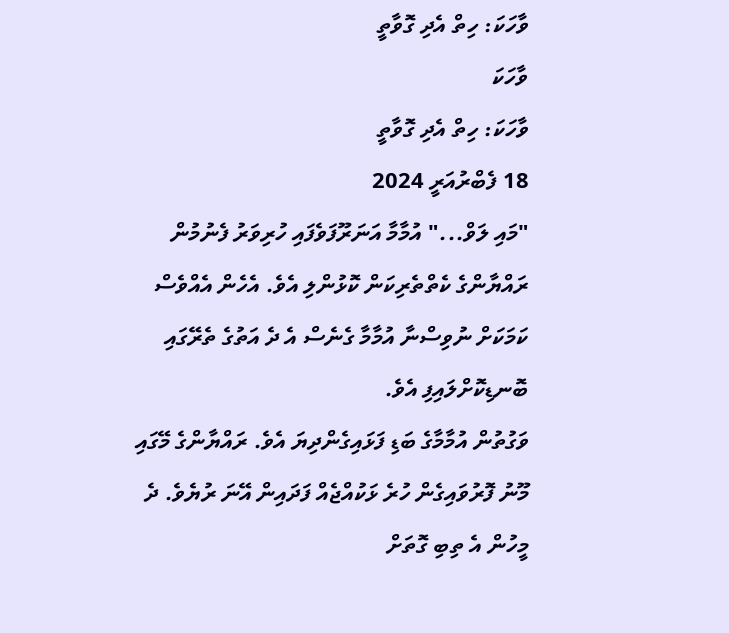ވާހަކަ: ހިތް އެދި ގޮވާތީ
ވާހަކަ
ވާހަކަ: ހިތް އެދި ގޮވާތީ
18 ފެބްރުއަރީ 2024
"މައި ލަވް..." އުމާމާ އަނަރޫފަވެފައި ހުރިވަރު ފެނުމުން ރައްޔާންގެ ކެތްތެރިކަން ކޮޅުންލި އެވެ. އެހެން އެއްވެސް ކަމަކަށް ނުވިސްނާ އުމާމާ ގެނެސް އެ ދެ އަތުގެ ތެރޭގައި ބޮނޑިކޮށްލައިފި އެވެ.
ވަގުތުން އުމާމާގެ ބަޑި ފަޅައިގެންދިޔަ އެވެ. ރައްޔާންގެ މޭގައި މޫނު ފޮރުވައިގެން ހުރެ ޅަކުއްޖެއް ފަދައިން އޭނަ ރުޔެވެ. ދެ މީހުން އެ ތިބި ގޮތަށް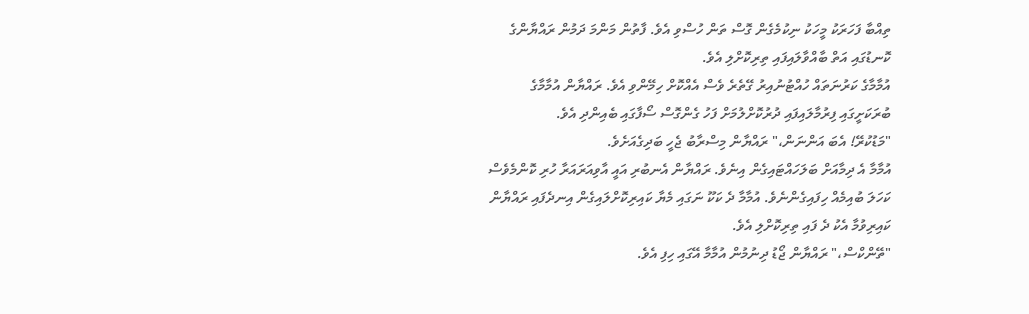ތިއްބާ ފަހަރަކު މީހަކު ނިކުމެގެން ގޮސް ތަން ހުސްވި އެވެ. ފާތުން މަންމަ ދަމުން ރައްޔާންގެ ކޮނޑުގައި އަތް ބާއްވާލައިފައި ތިރިކޮށްލި އެވެ.
އުމާމާގެ ކަރުނަތައް ހުއްޓުނުއިރު ގޭތެރެ ވެސް އެއްކޮށް ހިމޭންވި އެވެ. ރައްޔާން އުމާމާގެ ބުރަކަށީގައި ފިރުމާލައިފައި ދުރުކޮށްލުމަށް ފަހު ގެންގޮސް ސޯފާގައި ބެއިންދި އެވެ.
"މަޑުކުރޭ! އެބަ އަންނަން،" ރައްޔާން މިސްރާބު ޖެހީ ބަދިގެއަށެވެ.
އުމާމާ އެ ދިމާއަށް ބަލަހައްޓައިގެން އިނެވެ. ރައްޔާން އެނބުރި އައީ އާވިއަރައަރާ ހުރި ކޮންމެވެސް ކަހަލަ ބުއިމެއް ހިފައިގެންނެވެ. އުމާމާ ދެ ކަކޫ ނަގައި މެޔާ ކައިރިކޮށްލައިގެން އިނދެފައި ރައްޔާން ކައިރިވުމާ އެކު ދެ ފައި ތިރިކޮށްލި އެވެ.
"ތޭންކްސް،" ރައްޔާން ޖޯޑު ދިނުމުން އުމާމާ އޭގައި ހިފި އެވެ.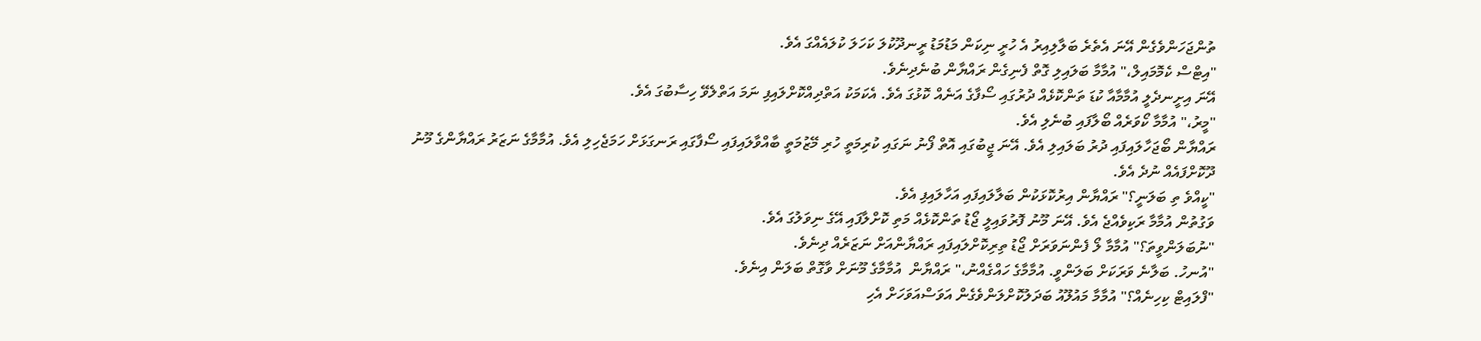ތުންޖަހަންވެގެން އޭނަ އެތެރެ ބަލާލިއިރު އެ ހުރީ ނިކަން މަޑުމަޑު ރީނދޫކުލަ ކަހަލަ ކުލައެއްގަ އެވެ.
"އިޓްސް ކެމޮމައިލް،" އުމާމާ ބަލައިލި ގޮތް ފެނިގެން ރައްޔާން ބުނެދިނެވެ.
އޭނަ އިށީނދެލީ އުމާމާއާ ކުޑަ ތަންކޮޅެއް ދުރުގައި ސޯފާގެ އަނެއް ކޮޅުގަ އެވެ. އެކަމަކު އަތްދިއްކޮށްލައިފި ނަމަ އަތްލެވޭ ހިސާބުގަ އެވެ.
"މީރު،" އުމާމާ ކޯވަރެއް ބޯލާފައި ބުނެލި އެވެ.
ރައްޔާން ބޯޖަހާލައިފައި ދުރު ބަލައިލި އެވެ. އޭނަ ޖީބުގައި އޮތް ފޯނު ނަގައި ކުރިމަތީ ހުރި މޭޒުމަތީ ބާއްވާލައިފައި ސޯފާގައި ރަނގަޅަށް ހަމަޖެހިލި އެވެ. އުމާމާގެ ނަޒަރު ރައްޔާންގެ މޫނު ދޫކޮށްފައެއް ނުދެ އެވެ.
"ކީއްވެ ތި ބަލަނީ؟" ރައްޔާން އިރުކޮޅަކުން ބަލާލައިފައި އަހާލައިފި އެވެ.
ވަގުތުން އުމާމާ ރަކިވެއްޖެ އެވެ. އޭނަ މޫނު ފޮރުވައިލީ ޖޯޑު ތަންކޮޅެއް މަތި ކޮށްލާފައި އޭގެ ނިވަލުގަ އެވެ.
"ނުބަލަންވީތަ؟" އުމާމާ ލޯ ފެންނަވަރަށް ޖޯޑު ތިރިކޮށްލައިފައި ރައްޔާންއަށް ނަޒަރެއް ދިނެވެ.
"އުނހު. ބަލާނެ ވަރަކަށް ބަލަންވީ. އުމާމާގެ ހައްގެއްނު،" ރައްޔާން  އުމާމާގެ މޫނަށް ވާގޮތް ބަލަން އިނެވެ.
"ފްލައިޓް ކިހިނެއް؟" އުމާމާ މައުލޫއު ބަދަލުކޮށްލަންވެގެން އަވަސްއަވަހަށް އެހި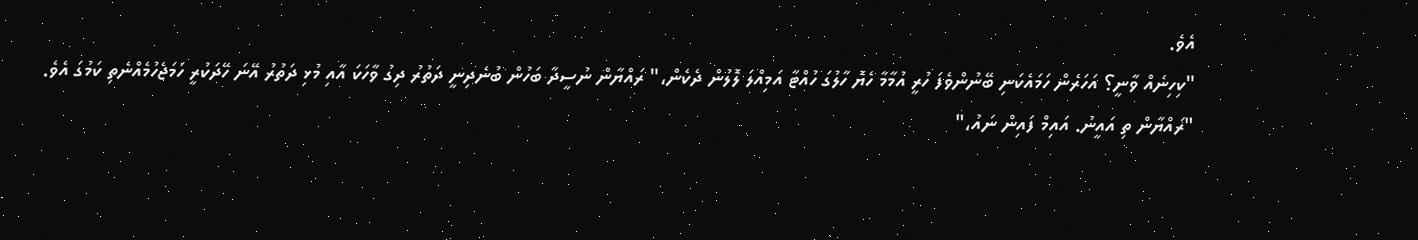އެވެ.
"ކިހިނެއް ވާނީ؟ އަހަރެން ހަމައެކަނި ބޭނުންވެފަ ހުރީ އުމާމާ ހެޔޮ ހާލުގަ ހުއްޓާ އަމިއްލަ ލޮލުން ދެކެން،" ރައްޔާން ނުސީދާ ބަހުން ބުނެދިނީ ދަތުރު ދިގު ވާހަކަ އާއި މުޅި ދަތުރު އޭނަ ހޭދަކުރީ ހަމަޖެހުމެއްނެތި ކަމުގަ އެވެ.
"ރައްޔާން ތި އައީނު. އައިމް ފައިން ނައު،"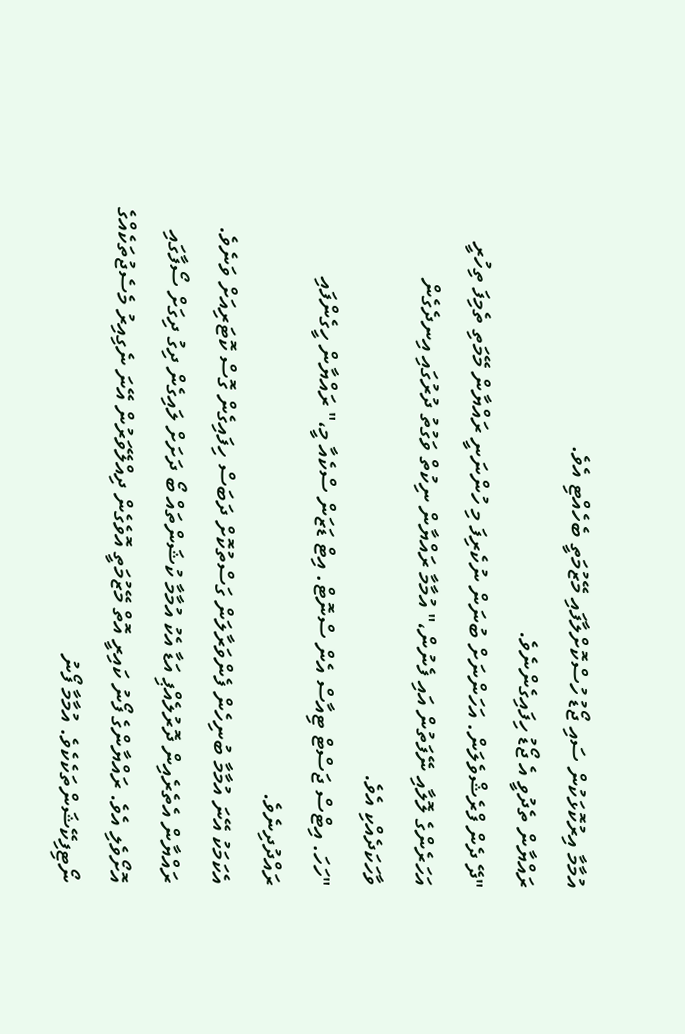އުމާމާ އިރުކޮޅަކުން ސައި ޖޯޑު ހުސްކޮށްލާފައި މޭޒުމަތީ ބެހެއްޓި އެވެ.
ރައްޔާން ތެދުވީ އެ ޖޯޑު ހިފައިގެންނެވެ.
"ދޭ ދެން ފްރެޝްވެލަން. އަހަންނަށް ބުނަން ނުކެރިފަ މި ހުންނަނީ ރައްޔާން މޭމަތި ތެމިފަ ތިހުރީ އަހަރެންގެ ލޮލާއި ނޭފަތުން އައި ފެނުން،" އުމާމާ ރައްޔާން ނިކުތް ވަގުތު ދުރުގައި އިނދެގެން ވާހަކަދެއްކި އެވެ.
"ހަހަ. އިޓްސް ޖަސްޓް ޓިއާސް އެން ސްނޮޓް. އިޓް ޑަޒަން ސްކެއާ މީ،" ރައްޔާން ހީގެންފައި ރައްދުދިނެވެ.
އެކަމަކު އޭނަ އުމާމާ ބުނިހެން ފެންވަރާލަން ގަސްތުކޮށް ދަބަސް ހިފައިގެން ގޮސް ކޮޓަރިއަށް ވަނެވެ. ރައްޔާން އެތެރެއިން ދޮރުލެއްޕި އަޑާ އެކު އުމާމާ ކުޝަންތައް ބޯ ދަށަށް ލައިގެން ދިގު ދިގަށް ސޯފާގައި އޮށޯވެލި އެވެ. ރައްޔާންގެ ފޯނު ކައިރީ އޮތް މޭޒުމަތީ އޮވެގެން ދިއްލޭވަރުން އޭނަ ނެގިއިރު މެސެޖުތަކެއްގެ ނޯޓިފިކޭޝަންތަކެކެވެ. އުމާމާ ފޯނު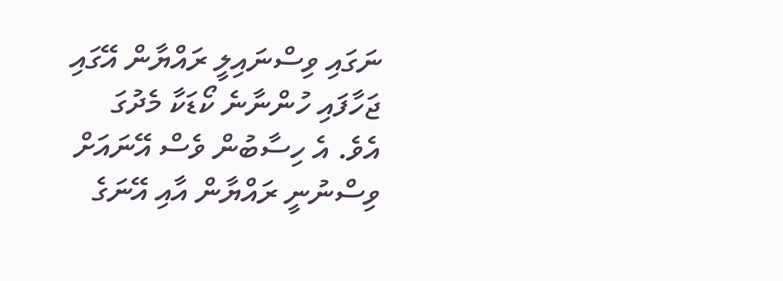ނަގައި ވިސްނައިލީ ރައްޔާން އޭގައި ޖަހާފައި ހުންނާނެ ކޯޑަކާ މެދުގަ އެވެ. އެ ހިސާބުން ވެސް އޭނައަށް ވިސްނުނީ ރައްޔާން އާއި އޭނަގެ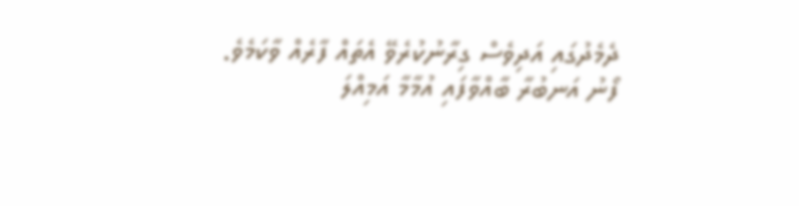ދެމެދުގައި އަދިވެސް ގިރާނުކުރެވޭ އެތައް ފާރެއް ވާކަމެވެ.
ފޯނު އަނބުރާ ބާއްވާފައި އުމާމާ އަމިއްލަ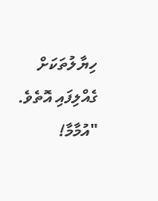ހިޔާލުތަކަށް ގެއްލިފައި އޮތެވެ.
"އުމާމާ!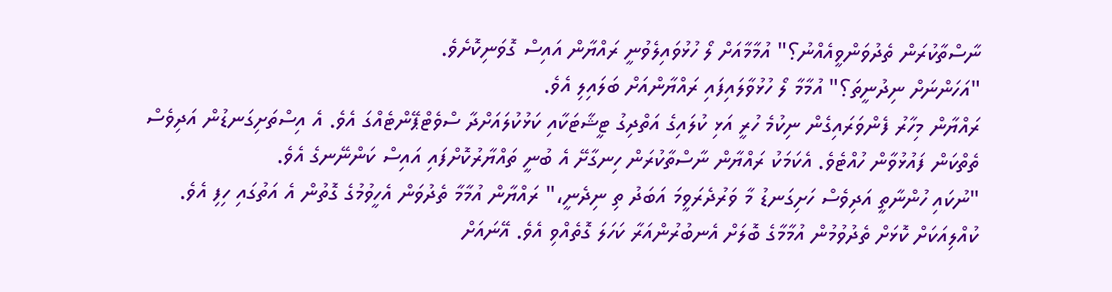ނާސްތާކުރަން ތެދުވަންވީއެއްނު؟" އުމާމާއަށް ލޯ ހުޅުވައިލެވުނީ ރައްޔާން އައިސް ގޮވަނިކޮށެވެ.
"އަހަންނަށް ނިދުނީތަ؟" އުމާމާ ލޯ ހުޅުވާލައިފައި ރައްޔާންއަށް ބަލައިލި އެވެ.
ރައްޔާން މިހާރު ފެންވަރައިގެން ނިކުމެ ހުރީ އަޅި ކުލައިގެ އަތްދިގު ޓީޝާޓަކާއި ކަޅުކުލައަށްދާ ސްވެޓްޕޭންޓެއްގަ އެވެ. އެ އިސްތަށިގަނޑުން އަދިވެސް ތެތްކަން ފައުޅުވާން ހުއްޓެވެ. އެކަމަކު ރައްޔާން ނާސްތާކުރަން ހިނގާށޭ އެ ބުނީ ތައްޔާރުކޮށްފައި އައިސް ކަންނޭނގެ އެވެ.
"ނުކައި ހުންނާތީ އަދިވެސް ހަށިގަނޑު މާ ވަރުދެރަވީމަ އަބަދު ތި ނިދެނީ،" ރައްޔާން އުމާމާ ތެދުވަން އެހީވުމުގެ ގޮތުން އެ އަތުގައި ހިފި އެވެ.
ކުއްލިއަކަށް ކޮޅަށް ތެދުވުމުން އުމާމާގެ ބޮލަށް އެނބުރުންއަރާ ކަހަލަ ގޮތެއްވި އެވެ. އޭނައަށް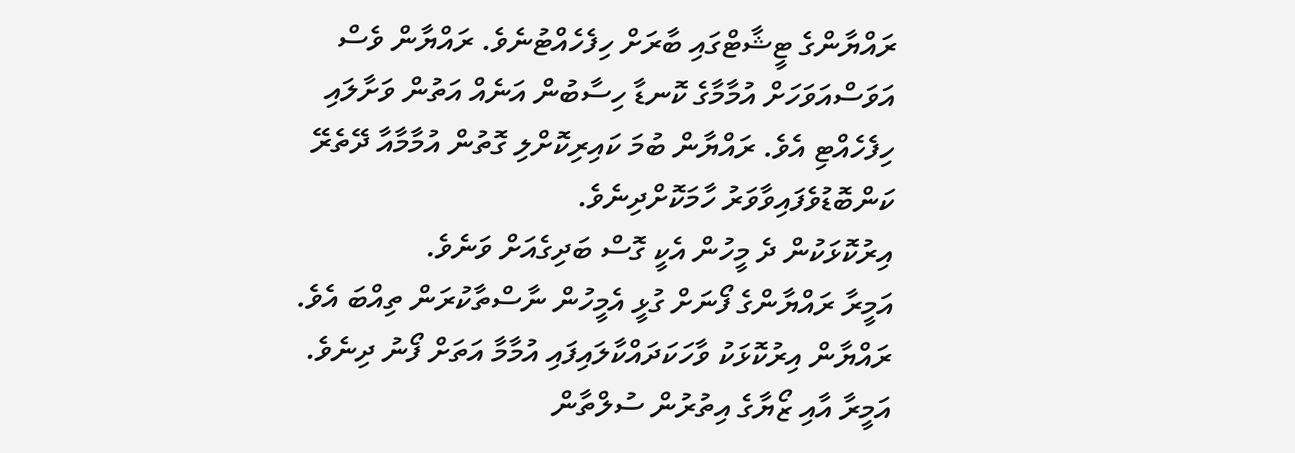ރައްޔާންގެ ޓީޝާޓްގައި ބާރަށް ހިފެހެއްޓުނެވެ. ރައްޔާން ވެސް އަވަސްއަވަހަށް އުމާމާގެ ކޮނޑާ ހިސާބުން އަނެއް އަތުން ވަށާލައި ހިފެހެއްޓި އެވެ. ރައްޔާން ބުމަ ކައިރިކޮށްލި ގޮތުން އުމާމާއާ ދޭތެރޭ ކަންބޮޑުވެފައިވާވަރު ހާމަކޮށްދިނެވެ.
އިރުކޮޅަކުން ދެ މީހުން އެކީ ގޮސް ބަދިގެއަށް ވަނެވެ.
އަމީރާ ރައްޔާންގެ ފޯނަށް ގުޅީ އެމީހުން ނާސްތާކުރަން ތިއްބަ އެވެ. ރައްޔާން އިރުކޮޅަކު ވާހަކަދައްކާލައިފައި އުމާމާ އަތަށް ފޯނު ދިނެވެ. އަމީރާ އާއި ޒޯޔާގެ އިތުރުން ސުލްތާން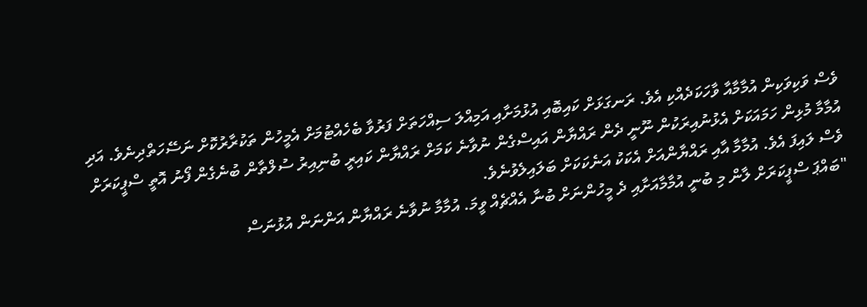ވެސް ވަކިވަކިން އުމާމާއާ ވާހަކަދެއްކި އެވެ. ރަނގަޅަށް ކައިބޮއި އުޅުމަށާއި އަމިއްލަ ސިއްހަތަށް ފަރުވާ ބެހެއްޓުމަށް އެމީހުން ތަކުރާރުކޮށް ނަސޭހަތްދިނެވެ. އަދި އުމާމާ މުޅިން ހަމައަކަށް އެޅުނުއިރަކުން ނޫނީ ދެން ރައްޔާން އައިސްގެން ނުވާނެ ކަމަށް ރައްޔާން ކައިރީ ބުނިއިރު ސުލްތާން ބުނެގެން ފޯނު އޮތީ ސްޕީކަރަށް ވެސް ލައިފަ އެވެ. އުމާމާ އާއި ރައްޔާންއަށް އެކަކު އަނެކަކަށް ބަލައިލެވުނެވެ.
"ބައްޕަ ސްޕީކަރަށް ލާން މި ބުނީ އުމާމާއަށާއި ދެ މީހުންނަށް ބުނާ އެއްޗެއް ވީމަ. އުމާމާ ނުވާނެ ރައްޔާން އަންނަން އުޅުނަސް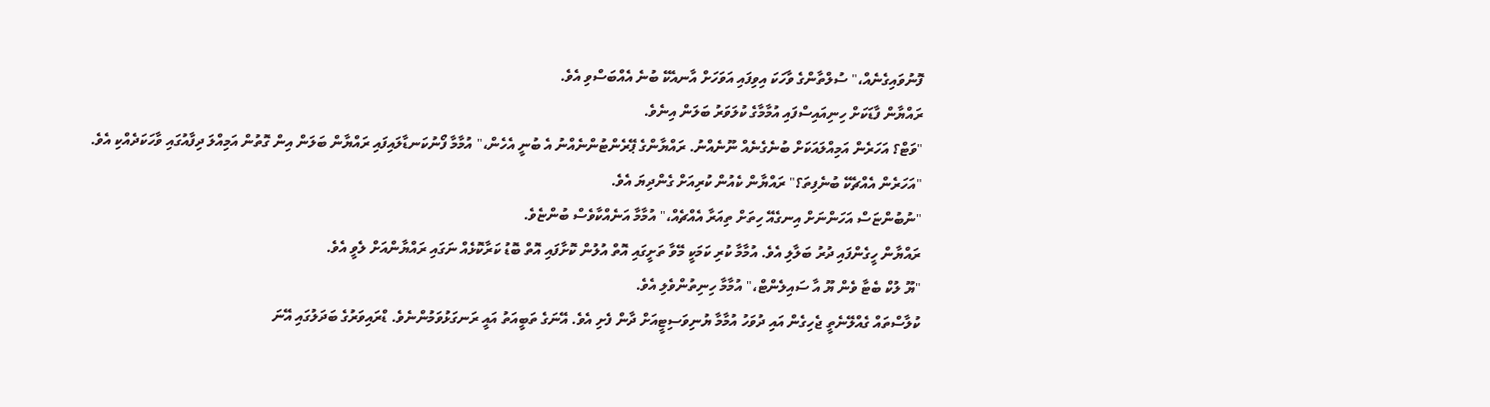ފޮނުވައިގެނެއް،" ސުލްތާންގެ ވާހަކަ އިވިފައި އަވަހަށް އާނއެކޭ ބުނެ އެއްބަސްވި އެވެ.
ރައްޔާން ފާޑަކަށް ހިނިއައިސްފައި އުމާމާގެ ކުލަވަރު ބަލަން އިނެވެ.
"ވަޓް؟ އަހަރެން އަމިއްލައަކަށް ބުނެގެނެއް ނޫނެއްނު. ރައްޔާންގެ ޕޭރެންޓުންނެއްނު އެ ބުނީ އެހެން،" އުމާމާ ފޯނުކަނޑާލައިފައި ރައްޔާން ބަލަން އިން ގޮތުން އަމިއްލަ ދިފާއުގައި ވާހަކަދެއްކި އެވެ.
"އަހަރެން އެއްޗެކޭ ބުނެފިތަ؟" ރައްޔާން ކެއުން ކުރިއަށް ގެންދިޔަ އެވެ.
"ނުބުންޏަސް އަހަންނަށް އިނގެއޭ ހިތަށް ތިއަރާ އެއްޗެއް،" އުމާމާ އަނެއްކާވެސް ބުންޏެވެ.
ރައްޔާން ހީގެންފައި ދުރު ބަލާލި އެވެ. އުމާމާ ކުރި ކަމަކީ މޭވާ ތަށީގައި އޮތް އުލުން ކޮށާފައި އޮތް ބޮޑު ކަރާކޮޅެއް ނަގައި ރައްޔާންއަށް ލެވީ އެވެ.
"ޔޫ ލުކް ބެޓާ ވެން ޔޫ އާ ސައިލެންޓް،" އުމާމާ ހިނިތުންވެލި އެވެ.
ކުލާސްތައް ގެއްލޭނެތީ ޖެހިގެން އައި ދުވަހު އުމާމާ ޔުނިވަސިޓީއަށް ދާން ފެށި އެވެ. އޭނަގެ ތަބީއަތު އައީ ރަނގަޅުވަމުންނެވެ. ޑްރައިވަރުގެ ބަދަލުގައި އޭނަ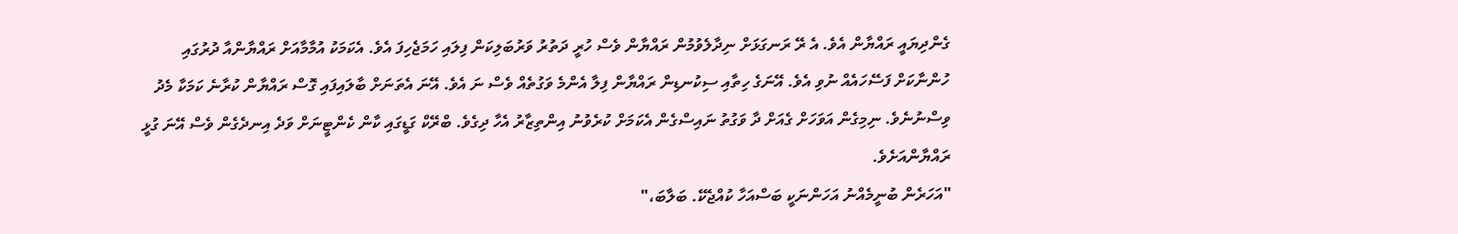ގެންދިޔައީ ރައްޔާން އެވެ. އެ ރޭ ރަނގަޅަށް ނިދާލެވުމުން ރައްޔާން ވެސް ހުރީ ދަތުރު ވަރުބަލިކަން ފިލައި ހަމަޖެހިފަ އެވެ. އެކަމަކު އުމާމާއަށް ރައްޔާންއާ ދުރުގައި ހުންނާކަށް ފަސޭހައެއް ނުވި އެވެ. އޭނަގެ ހިތާއި ސިކުނޑިން ރައްޔާން ފިލާ އެންމެ ވަގުތެއް ވެސް ނަ އެވެ. އޭނަ އެތަނަށް ބާލައިފައި ގޮސް ރައްޔާން ކުރާނެ ކަމަކާ މެދު ވިސްނުނެވެ. ނިމިގެން އަވަހަށް ގެއަށް ދާ ވަގުތު ނައިސްގެން އެކަމަށް ކުރެވުނު އިންތިޒާރު އެހާ ދިގެވެ. ބްރޭކް ގަޑީގައި ކާން ކެންޓީނަށް ވަދެ އިނދެގެން ވެސް އޭނަ ގުޅީ ރައްޔާންއަށެވެ.
"އަހަރެން ބުނީމެއްނު އަހަންނަކީ ބަސްއަހާ ކުއްޖެކޭ. ބަލާބަ،"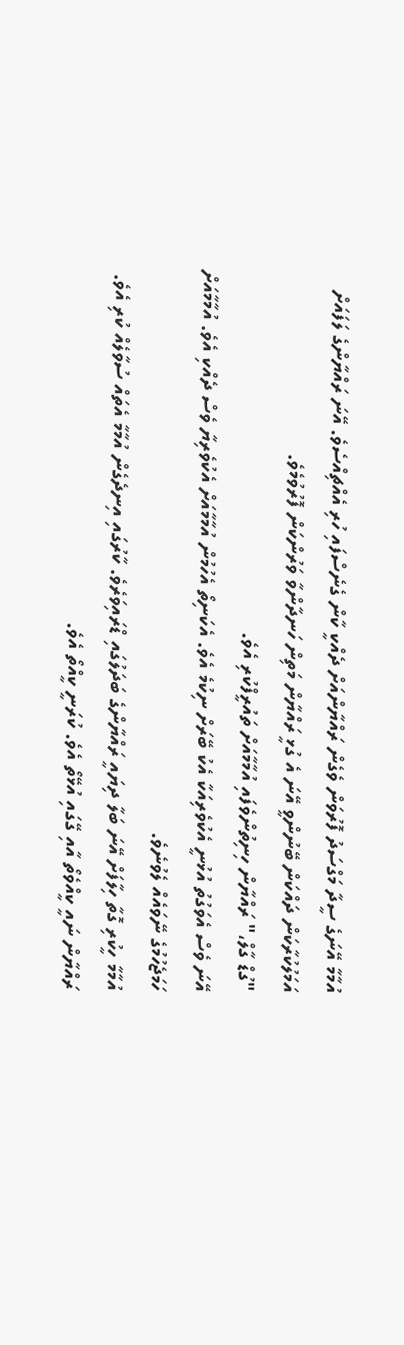އުމާމާ އޭނަގެ ސީދާ މަގްސަދު ފޮރުވަން ވެގެން ރައްޔާންއަށް ދެއްކީ ކާން ގެނެސްފައި ހުރި އެއްޗިއްސެވެ. އޭނަ ރައްޔާންގެ ލަފައަށް އަމަލުކުރާކަން ދައްކަން ބޭނުންވީ އޭނަ އެ ގުޅީ ރައްޔާން މަތިން ހަނދާންވާ ވަރުންކަން ފޮރުވުމެވެ.
"ގުޑް ގާލް،" ރައްޔާން ހިނިތުންވެފައި އުމާމާއަށް ތައުރީފްކުރި އެވެ.
އޭނަ ވެސް އެވަގުތު އުޅުނީ އެކުވެރިއަކާ އެކު ބޭރަށް ނިކުމެ އެވެ. އެކަނިތޯ އެހުމުން އުމާމާއަށް އެކުވެރިޔާ ވެސް ދެއްކި އެވެ. އުމާމާއަށް ހަމަޖެހުމުގެ ނޭވައެއް ލެވުނެވެ.
އުމާމާ ހީކުރި ގޮތާ ހިލާފަށް އޭނަ ބަލާ ދިޔައީ ރައްޔާންގެ ބަދަލުގައި ޑްރައިވަރެވެ. ކާރުގައި އިނދެގެން އުމާމާ އެތައް ސުވާލެއް ކުރި އެވެ. ރައްޔާން ނައީ ކީއްވެތޯ އާއި ގޭގައި އުޅޭތޯ އެވެ. ކުރަނީ ކީއްތޯ އެވެ.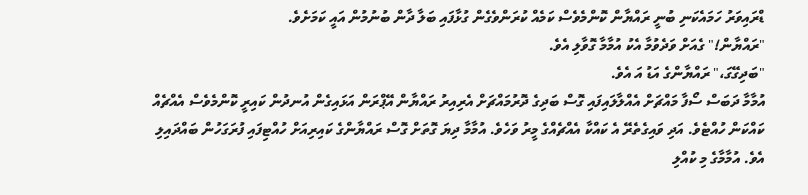ޑްރައިވަރު ހަމައެކަނި ބުނީ ރައްޔާން ކޮންމެވެސް ކަމެއް ކުރަންވެގެން ގުޅާފައި ބަލާ ދާން ބުނުމުން އައީ ކަމަށެވެ.
"ރައްޔާން!" ގެއަށް ވަދެވުމާ އެކު އުމާމާ ގޮވާލި އެވެ.
"ބަދިގޭގަ،" ރައްޔާންގެ އަޑު އަ އެވެ.
އުމާމާ ދަބަސް ސޯފާ މައްޗަށް އެއްލާލައިފައި ގޮސް ބަދިގެ ދޮރުމައްޗަށް އެރިއިރު ރައްޔާން އޭޕްރަން އަޅައިގެން އުނދުން ކައިރީ ކޮންމެވެސް އެއްޗެއް ކައްކަން ހުއްޓެވެ. އަދި ވައިގެތެރޭ އެ ކައްކާ އެއްޗެއްގެ މީރު ވަހެވެ. އުމާމާ ދިޔަ ގޮތަށް ގޮސް ރައްޔާންގެ ކައިރިއަށް ހުއްޓިފައި ފުރަގަހުން ބައްދައިލި އެވެ. އުމާމާގެ މި ކުއްލި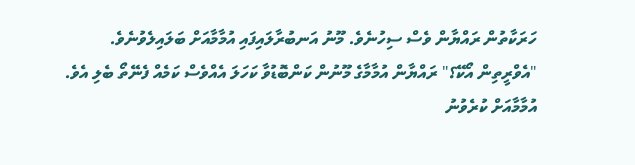ހަރަކާތުން ރައްޔާން ވެސް ސިހުނެވެ. މޫނު އަނބުރާލައިފައި އުމާމާއަށް ބަލައިލެވުނެވެ.
"އެވްރީތިން އޯކޭ؟" ރައްޔާން އުމާމާގެ މޫނުން ކަންބޮޑުވާ ކަހަލަ އެއްވެސް ކަމެއް ފެނޭތޯ ބެލި އެވެ.
އުމާމާއަށް ކުރެވުނު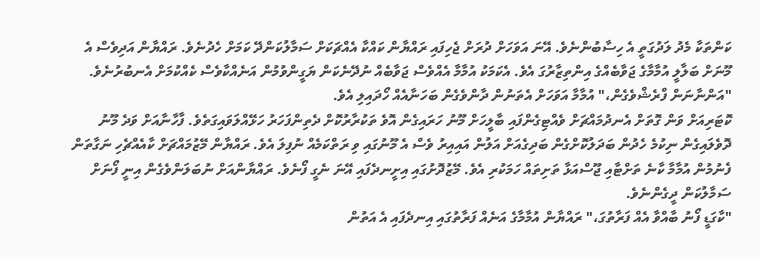ކަންތަކާ މެދު ލަދުގަތީ އެ ހިސާބުންނެވެ. އޭނަ އަވަހަށް ދުރަށް ޖެހިފައި ރައްޔާން ކައްކާ އެއްޗަކަށް ސަމާލުކަންދޭ ކަމަށް ހެދުނެވެ. ރައްޔާން އަދިވެސް އެ މޫނަށް ބަލާލީ އުމާމާގެ ޖަވާބެއްގެ އިންތިޒާރުގަ އެވެ. އެކަމަކު އުމާމާ އެއްވެސް ޖަވާބެއް ނުދޭނެކަން ޔަގީންވުމުން އަނެއްކާވެސް ކެއްކުމަށް އެނބުރުނެވެ.
"އަންނާނަން ފްރެޝްވެގެން،" އުމާމާ އަވަހަށް އެތަނުން ދާންވެގެން ބަހަނާއެއް ހޯދައިލި އެވެ.
ކޮޓަރިއަށް ވަން ގޮތަށް އެނދުމައްޗަށް ވެއްޓިގެންފައި ބާލީހަށް މޫނު ހަރައިގެން އޮވެ ތަކުރާރުކޮށް ދެތިންފަހަރު ހަޅޭއްލަވައިގަތެވެ. ފާހާނާއަށް ވަދެ މޫނު ދޮވެލައިގެން ނިކުމެ ހެދުން ބަދަލުކޮށްގެން ބަދިގެއަށް އަލުން އައިއިރު ވެސް އެ މޫނުގައި ވި ރަތްކަމެއް ނުފިލަ އެވެ. ރައްޔާން މޭޒުމައްޗަށް ކާއެއްޗެހި ނަގާތަން ފެނުމުން އުމާމާ ކާނެ ތަށްޓާއި ޖޫސްއަޅާ ތަށިތައް ހަމަކުރި އެވެ. މޭޒުދޮށުގައި އިށީނދެފައި އޭނަ ނެގީ ފޯނެވެ. ރައްޔާންއަށް ނުބަލަންވެގެން އިނީ ފޯނަށް ސަމާލުކަން ދީގެންނެވެ.
"ކާގަޑީ ފޯނު ބާއްވާ އެއް ފަރާތުގަ،" ރައްޔާން އުމާމާގެ އަނެއް ފަރާތުގައި އިނދެފައި އެ އަތުން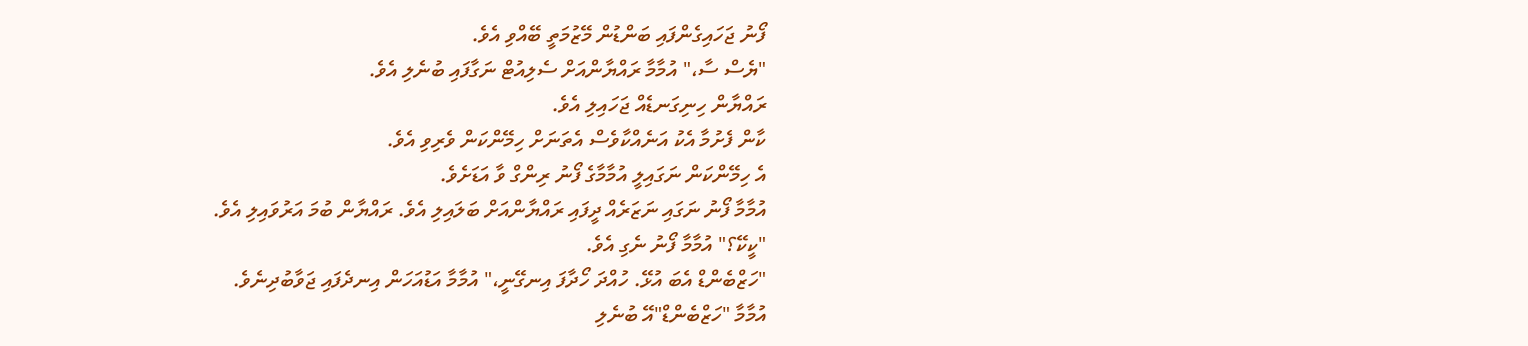ފޯނު ޖަހައިގެންފައި ބަންޑުން މޭޒުމަތީ ބޭއްވި އެވެ.
"ޔެސް ސާ،" އުމާމާ ރައްޔާންއަށް ސެލިއުޓް ނަގާފައި ބުނެލި އެވެ.
ރައްޔާން ހިނިގަނޑެއް ޖަހައިލި އެވެ.
ކާން ފެށުމާ އެކު އަނެއްކާވެސް އެތަނަށް ހިމޭންކަން ވެރިވި އެވެ.
އެ ހިމޭންކަން ނަގައިލީ އުމާމާގެ ފޯނު ރިންގް ވާ އަޑަށެވެ.
އުމާމާ ފޯނު ނަގައި ނަޒަރެއް ދީފައި ރައްޔާންއަށް ބަލައިލި އެވެ. ރައްޔާން ބުމަ އަރުވައިލި އެވެ.
"ކީކޭ؟" އުމާމާ ފޯނު ނެގި އެވެ.
"ހަޒްބެންޑް އެބަ އުޅޭ. ހުއްދަ ހޯދާފަ އިނގޭނީ،" އުމާމާ އަޑުއަހަން އިނދެފައި ޖަވާބުދިނެވެ.
އުމާމާ "ހަޒްބެންޑް"އޭ ބުނެލި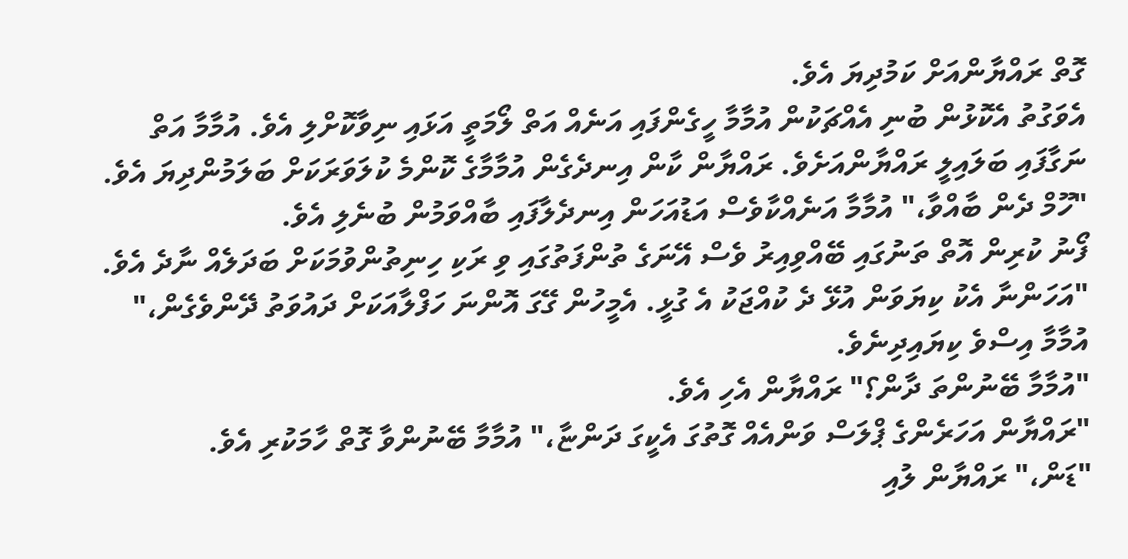ގޮތް ރައްޔާންއަށް ކަމުދިޔަ އެވެ.
އެވަގުތު އެކޮޅުން ބުނި އެއްޗަކުން އުމާމާ ހީގެންފައި އަނެއް އަތް ލޯމަތީ އަޅައި ނިވާކޮށްލި އެވެ. އުމާމާ އަތް ނަގާފައި ބަލައިލީ ރައްޔާންއަށެވެ. ރައްޔާން ކާން އިނދެގެން އުމާމާގެ ކޮންމެ ކުލަވަރަކަށް ބަލަމުންދިޔަ އެވެ.
"ހޫމް ދެން ބާއްވާ،" އުމާމާ އަނެއްކާވެސް އަޑުއަހަން އިނދެލާފައި ބާއްވަމުން ބުނެލި އެވެ.
ފޯނު ކުރިން އޮތް ތަނުގައި ބޭއްވިއިރު ވެސް އޭނަގެ ތުންފަތުގައި ވި ރަކި ހިނިތުންވުމަކަށް ބަދަލެއް ނާދެ އެވެ.
"އަހަންނާ އެކު ކިޔަވަން އުޅޭ ދެ ކުއްޖަކު އެ ގުޅީ. އެމީހުން ގޭގަ އޮންނަ ހަފްލާއަކަށް ދައުވަތު ދޭންވެގެން،" އުމާމާ އިސްވެ ކިޔައިދިނެވެ.
"އުމާމާ ބޭނުންތަ ދާން؟" ރައްޔާން އެހި އެވެ.
"ރައްޔާން އަހަރެންގެ ޕްލަސް ވަންއެއް ގޮތުގަ އެކީގަ ދަންޏާ،" އުމާމާ ބޭނުންވާ ގޮތް ހާމަކުރި އެވެ.
"ޑަން،" ރައްޔާން ލުއި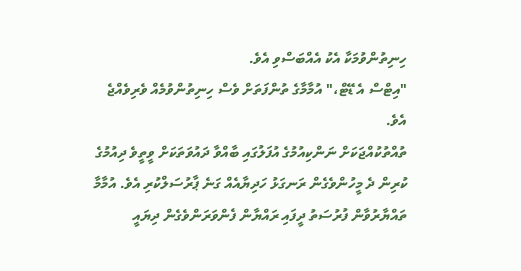ހިނިތުންވުމަކާ އެކު އެއްބަސްވި އެވެ.
"އިޓްސް އެ ޑޭޓް،" އުމާމާގެ ތުންފަތަށް ވެސް ހިނިތުންވުމެއް ވެރިވެއްޖެ އެވެ.
ތުއްތުކުއްޖަކަށް ނަންކިއުމުގެ އުފަލުގައި ބާއްވާ ދައުވަތަކަށް ވީތީވެ ދިއުމުގެ ކުރިން ދެ މީހުންވެގެން ރަނގަޅު ހަދިޔާއެއް ގަނެ ޕާރުސަލްކުރި އެވެ. އުމާމާ ތައްޔާރުވާން ފުރުސަތު ދީފައި ރައްޔާން ފެންވަރަންވެގެން ދިޔައީ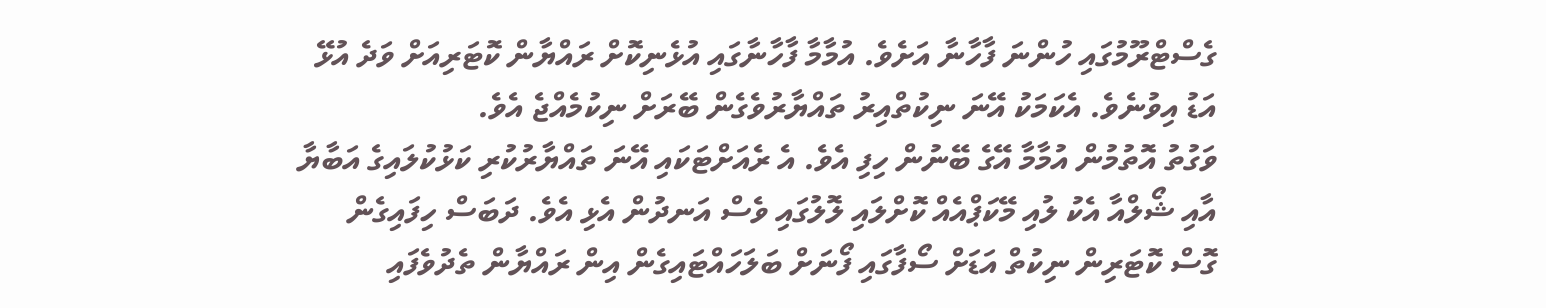ގެސްޓްރޫމުގައި ހުންނަ ފާހާނާ އަށެވެ. އުމާމާ ފާހާނާގައި އުޅެނިކޮށް ރައްޔާން ކޮޓަރިއަށް ވަދެ އުޅޭ އަޑު އިވުނެވެ. އެކަމަކު އޭނަ ނިކުތްއިރު ތައްޔާރުވެގެން ބޭރަށް ނިކުމެއްޖެ އެވެ.
ވަގުތު އޮތުމުން އުމާމާ އޭގެ ބޭނުން ހިފި އެވެ. އެ ރެއަށްޓަކައި އޭނަ ތައްޔާރުކުރި ކަޅުކުލައިގެ އަބާޔާ އާއި ޝޯލްއާ އެކު ލުއި މޭކަޕްއެއް ކޮށްލައި ލޮލުގައި ވެސް އަނދުން އެޅި އެވެ. ދަބަސް ހިފައިގެން ގޮސް ކޮޓަރިން ނިކުތް އަޑަށް ސޯފާގައި ފޯނަށް ބަލަހައްޓައިގެން އިން ރައްޔާން ތެދުވެފައި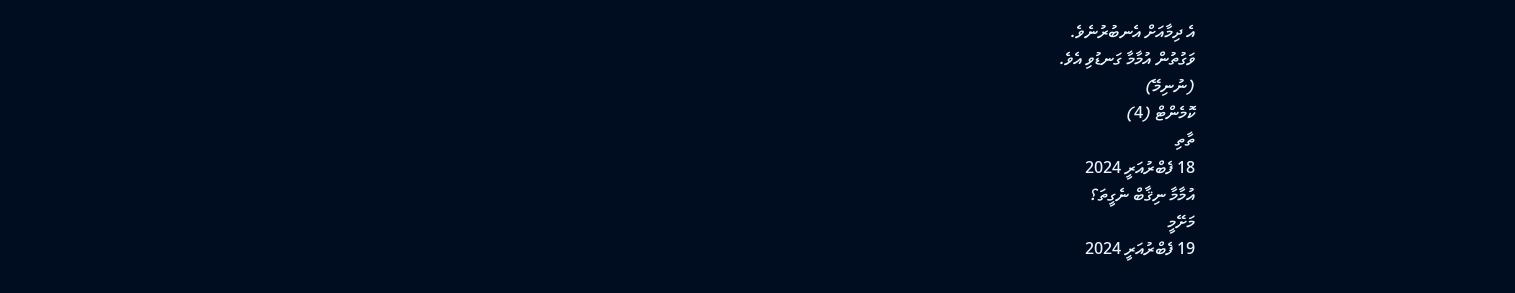އެ ދިމާއަށް އެނބުރުނެވެ.
ވަގުތުން އުމާމާ ގަނޑުވި އެވެ.
(ނުނިމޭ)
ކޮމެންޓް (4)
ތާތި
18 ފެބްރުއަރީ 2024
އުމާމާ ނިޤާބް ނެގީތަ؟
މަށޭމީ
19 ފެބްރުއަރީ 2024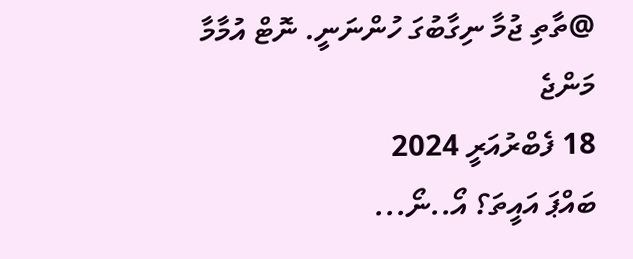@ތާތި ޖުމާ ނިގާބުގަ ހުންނަނީ. ނޮޓް އުމާމާ
މަންޖެ
18 ފެބްރުއަރީ 2024
ބައްޕަ އައީތަ؟ އޯ..ނޯ...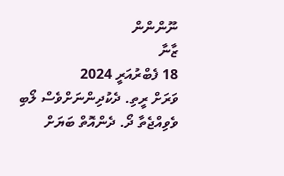ނޫންންން
ޒާނާ
18 ފެބްރުއަރީ 2024
ވަރަށް ރީތި. ދެކުދިންނަށްވެސް ލޯބި ވެވިއްޖެތާ ދޯ. ދެންއޮތް ބަޔަށް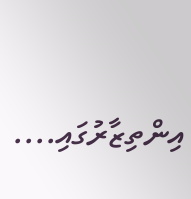އިންތިޒާރުގައި....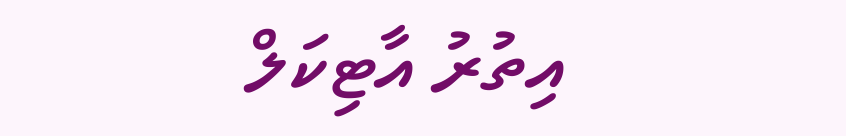އިތުރު އާޓިކަލް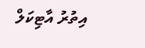އިތުރު އާޓިކަލް